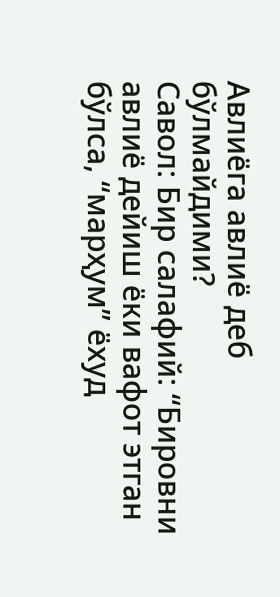Авлиёга авлиё деб бўлмайдими?
Савол: Бир салафий: “Бировни авлиё дейиш ёки вафот этган бўлса, “марҳум” ёхуд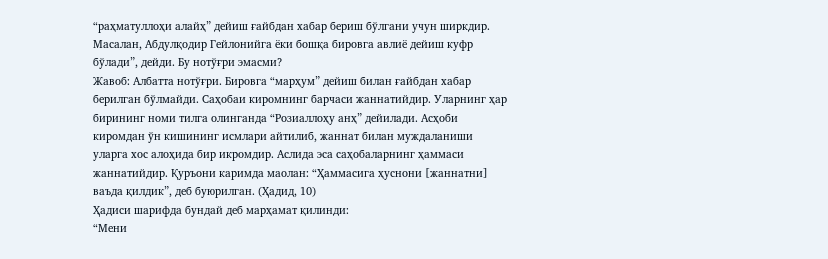“раҳматуллоҳи алайҳ” дейиш ғайбдан хабар бериш бўлгани учун ширкдир. Масалан, Абдулқодир Гейлонийга ёки бошқа бировга авлиё дейиш куфр бўлади”, дейди. Бу нотўғри эмасми?
Жавоб: Албатта нотўғри. Бировга “марҳум” дейиш билан ғайбдан хабар берилган бўлмайди. Саҳобаи киромнинг барчаси жаннатийдир. Уларнинг ҳар бирининг номи тилга олинганда “Розиаллоҳу анҳ” дейилади. Асҳоби киромдан ўн кишининг исмлари айтилиб, жаннат билан муждаланиши уларга хос алоҳида бир икромдир. Аслида эса саҳобаларнинг ҳаммаси жаннатийдир. Қуръони каримда маолан: “Ҳаммасига ҳуснони [жаннатни] ваъда қилдик”, деб буюрилган. (Ҳадид, 10)
Ҳадиси шарифда бундай деб марҳамат қилинди:
“Мени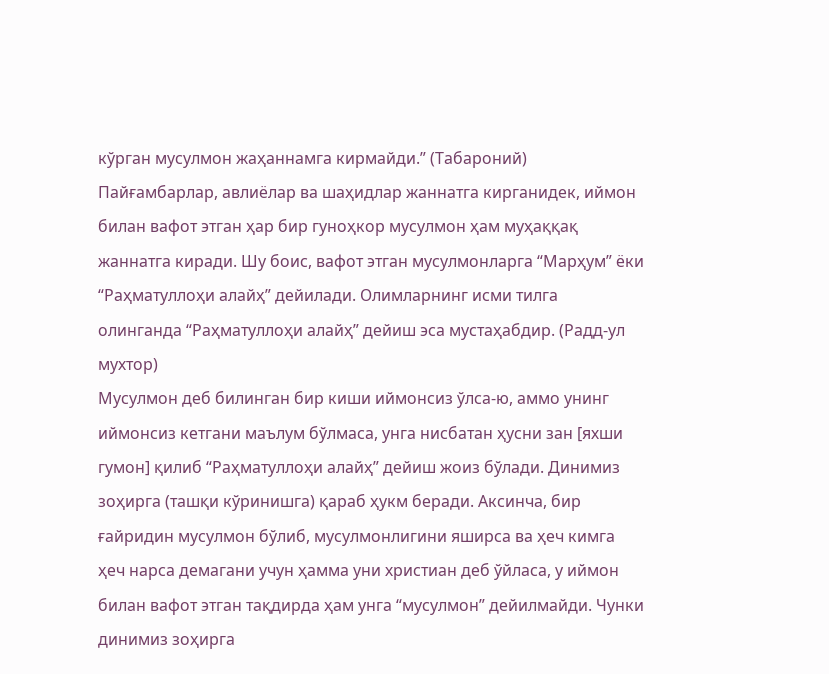кўрган мусулмон жаҳаннамга кирмайди.” (Табароний)
Пайғамбарлар, авлиёлар ва шаҳидлар жаннатга кирганидек, иймон билан вафот этган ҳар бир гуноҳкор мусулмон ҳам муҳаққақ жаннатга киради. Шу боис, вафот этган мусулмонларга “Марҳум” ёки “Раҳматуллоҳи алайҳ” дейилади. Олимларнинг исми тилга олинганда “Раҳматуллоҳи алайҳ” дейиш эса мустаҳабдир. (Радд-ул мухтор)
Мусулмон деб билинган бир киши иймонсиз ўлса-ю, аммо унинг иймонсиз кетгани маълум бўлмаса, унга нисбатан ҳусни зан [яхши гумон] қилиб “Раҳматуллоҳи алайҳ” дейиш жоиз бўлади. Динимиз зоҳирга (ташқи кўринишга) қараб ҳукм беради. Аксинча, бир ғайридин мусулмон бўлиб, мусулмонлигини яширса ва ҳеч кимга ҳеч нарса демагани учун ҳамма уни христиан деб ўйласа, у иймон билан вафот этган тақдирда ҳам унга “мусулмон” дейилмайди. Чунки динимиз зоҳирга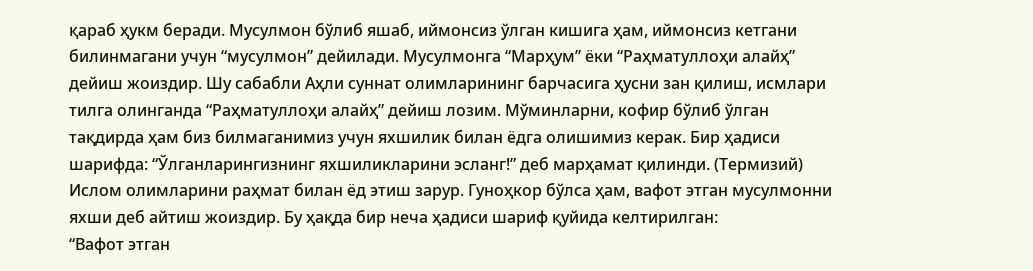қараб ҳукм беради. Мусулмон бўлиб яшаб, иймонсиз ўлган кишига ҳам, иймонсиз кетгани билинмагани учун “мусулмон” дейилади. Мусулмонга “Марҳум” ёки “Раҳматуллоҳи алайҳ” дейиш жоиздир. Шу сабабли Аҳли суннат олимларининг барчасига ҳусни зан қилиш, исмлари тилга олинганда “Раҳматуллоҳи алайҳ” дейиш лозим. Мўминларни, кофир бўлиб ўлган тақдирда ҳам биз билмаганимиз учун яхшилик билан ёдга олишимиз керак. Бир ҳадиси шарифда: “Ўлганларингизнинг яхшиликларини эсланг!” деб марҳамат қилинди. (Термизий)
Ислом олимларини раҳмат билан ёд этиш зарур. Гуноҳкор бўлса ҳам, вафот этган мусулмонни яхши деб айтиш жоиздир. Бу ҳақда бир неча ҳадиси шариф қуйида келтирилган:
“Вафот этган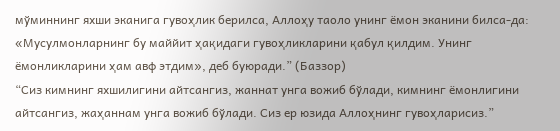мўминнинг яхши эканига гувоҳлик берилса, Аллоҳу таоло унинг ёмон эканини билса-да: «Мусулмонларнинг бу маййит ҳақидаги гувоҳликларини қабул қилдим. Унинг ёмонликларини ҳам авф этдим», деб буюради.” (Баззор)
“Сиз кимнинг яхшилигини айтсангиз, жаннат унга вожиб бўлади, кимнинг ёмонлигини айтсангиз, жаҳаннам унга вожиб бўлади. Сиз ер юзида Аллоҳнинг гувоҳларисиз.”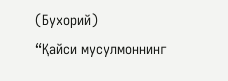(Бухорий)
“Қайси мусулмоннинг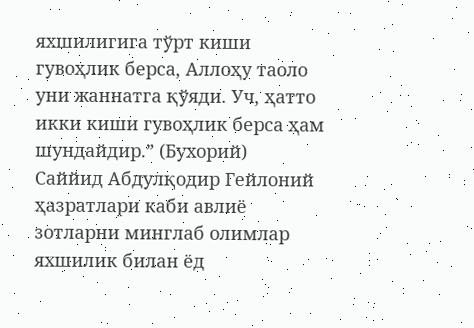яхшилигига тўрт киши гувоҳлик берса, Аллоҳу таоло уни жаннатга қўяди. Уч, ҳатто икки киши гувоҳлик берса ҳам шундайдир.” (Бухорий)
Саййид Абдулқодир Гейлоний ҳазратлари каби авлиё зотларни минглаб олимлар яхшилик билан ёд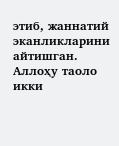этиб, жаннатий эканликларини айтишган. Аллоҳу таоло икки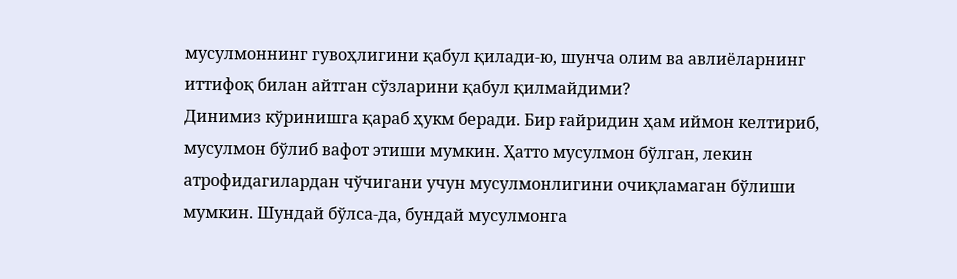мусулмоннинг гувоҳлигини қабул қилади-ю, шунча олим ва авлиёларнинг иттифоқ билан айтган сўзларини қабул қилмайдими?
Динимиз кўринишга қараб ҳукм беради. Бир ғайридин ҳам иймон келтириб, мусулмон бўлиб вафот этиши мумкин. Ҳатто мусулмон бўлган, лекин атрофидагилардан чўчигани учун мусулмонлигини очиқламаган бўлиши мумкин. Шундай бўлса-да, бундай мусулмонга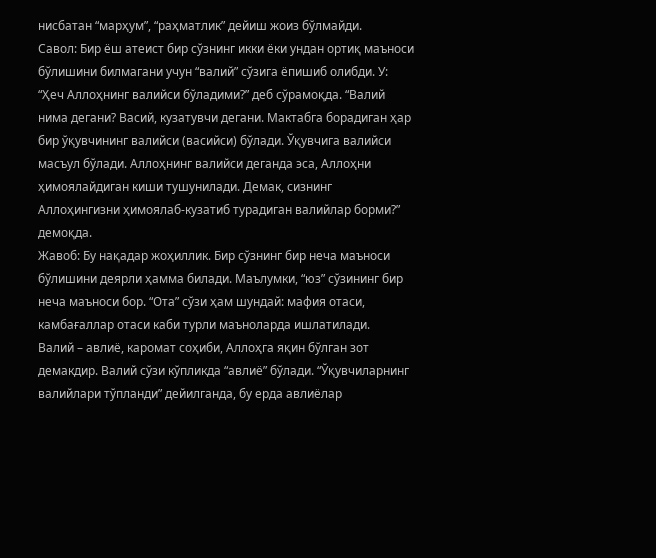нисбатан “марҳум”, “раҳматлик” дейиш жоиз бўлмайди.
Савол: Бир ёш атеист бир сўзнинг икки ёки ундан ортиқ маъноси бўлишини билмагани учун “валий” сўзига ёпишиб олибди. У: “Ҳеч Аллоҳнинг валийси бўладими?” деб сўрамоқда. “Валий нима дегани? Васий, кузатувчи дегани. Мактабга борадиган ҳар бир ўқувчининг валийси (васийси) бўлади. Ўқувчига валийси масъул бўлади. Аллоҳнинг валийси деганда эса, Аллоҳни ҳимоялайдиган киши тушунилади. Демак, сизнинг Аллоҳингизни ҳимоялаб-кузатиб турадиган валийлар борми?” демоқда.
Жавоб: Бу нақадар жоҳиллик. Бир сўзнинг бир неча маъноси бўлишини деярли ҳамма билади. Маълумки, “юз” сўзининг бир неча маъноси бор. “Ота” сўзи ҳам шундай: мафия отаси, камбағаллар отаси каби турли маъноларда ишлатилади.
Валий – авлиё, каромат соҳиби, Аллоҳга яқин бўлган зот демакдир. Валий сўзи кўпликда “авлиё” бўлади. “Ўқувчиларнинг валийлари тўпланди” дейилганда, бу ерда авлиёлар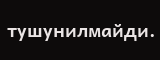тушунилмайди.